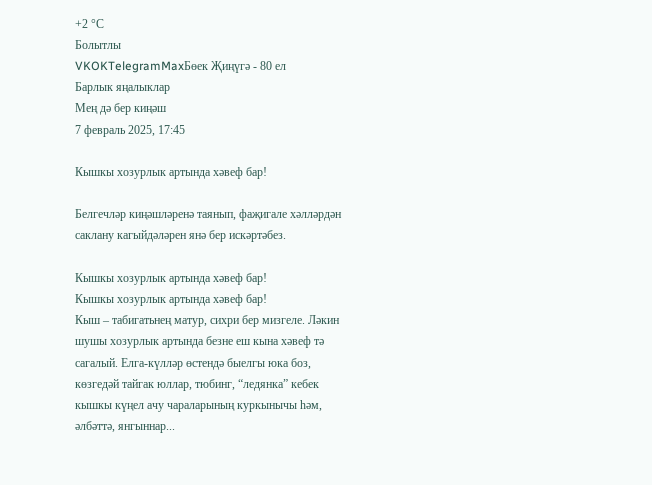+2 °С
Болытлы
VKOKTelegramMaxБөек Җиңүгә - 80 ел
Барлык яңалыклар
Мең дә бер киңәш
7 февраль 2025, 17:45

Кышкы хозурлык артында хәвеф бар!

Белгечләр киңәшләренә таянып, фаҗигале хәлләрдән саклану кагыйдәләрен янә бер искәртәбез.

Кышкы хозурлык артында хәвеф бар!
Кышкы хозурлык артында хәвеф бар!
Кыш – табигатьнең матур, сихри бер мизгеле. Ләкин шушы хозурлык артында безне еш кына хәвеф тә сагалый. Елга-күлләр өстендә быелгы юка боз, көзгедәй тайгак юллар, тюбинг, “ледянка” кебек кышкы күңел ачу чараларының куркынычы һәм, әлбәттә, янгыннар...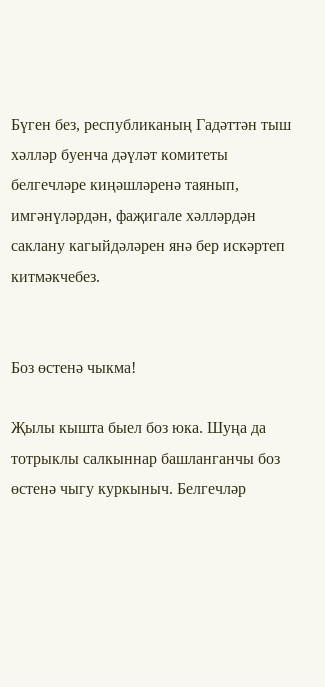Бүген без, республиканың Гадәттән тыш хәлләр буенча дәүләт комитеты белгечләре киңәшләренә таянып, имгәнүләрдән, фаҗигале хәлләрдән саклану кагыйдәләрен янә бер искәртеп китмәкчебез.


Боз өстенә чыкма!

Җылы кышта быел боз юка. Шуңа да тотрыклы салкыннар башланганчы боз өстенә чыгу куркыныч. Белгечләр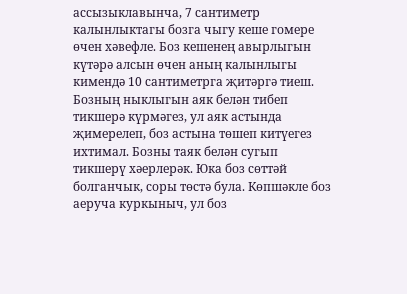ассызыклавынча, 7 сантиметр калынлыктагы бозга чыгу кеше гомере өчен хәвефле. Боз кешенең авырлыгын күтәрә алсын өчен аның калынлыгы кимендә 10 сантиметрга җитәргә тиеш.
Бозның ныклыгын аяк белән тибеп тикшерә күрмәгез, ул аяк астында җимерелеп, боз астына төшеп китүегез ихтимал. Бозны таяк белән сугып тикшерү хәерлерәк. Юка боз сөттәй болганчык, соры төстә була. Көпшәкле боз аеруча куркыныч, ул боз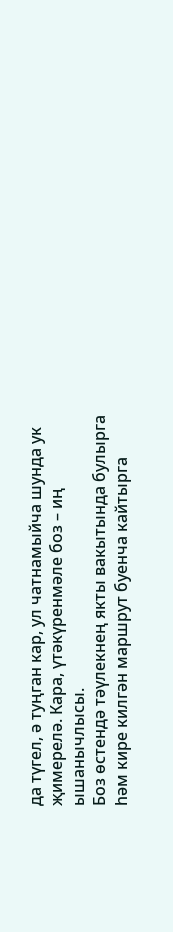да түгел, ә туңган кар, ул чатнамыйча шунда ук җимерелә. Кара, үтәкүренмәле боз – иң ышанычлысы.
Боз өстендә тәүлекнең якты вакытында булырга һәм кире килгән маршрут буенча кайтырга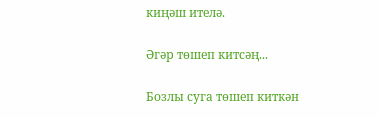киңәш ителә.

Әгәр төшеп китсәң...

Бозлы суга төшеп киткән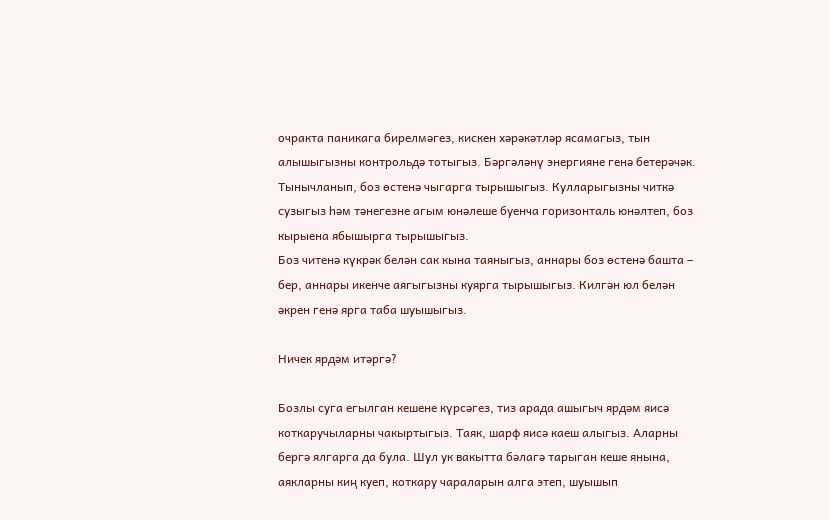очракта паникага бирелмәгез, кискен хәрәкәтләр ясамагыз, тын алышыгызны контрольдә тотыгыз. Бәргәләнү энергияне генә бетерәчәк. Тынычланып, боз өстенә чыгарга тырышыгыз. Кулларыгызны читкә сузыгыз һәм тәнегезне агым юнәлеше буенча горизонталь юнәлтеп, боз кырыена ябышырга тырышыгыз.
Боз читенә күкрәк белән сак кына таяныгыз, аннары боз өстенә башта – бер, аннары икенче аягыгызны куярга тырышыгыз. Килгән юл белән әкрен генә ярга таба шуышыгыз.

Ничек ярдәм итәргә?

Бозлы суга егылган кешене күрсәгез, тиз арада ашыгыч ярдәм яисә коткаручыларны чакыртыгыз. Таяк, шарф яисә каеш алыгыз. Аларны бергә ялгарга да була. Шул ук вакытта бәлагә тарыган кеше янына, аякларны киң куеп, коткару чараларын алга этеп, шуышып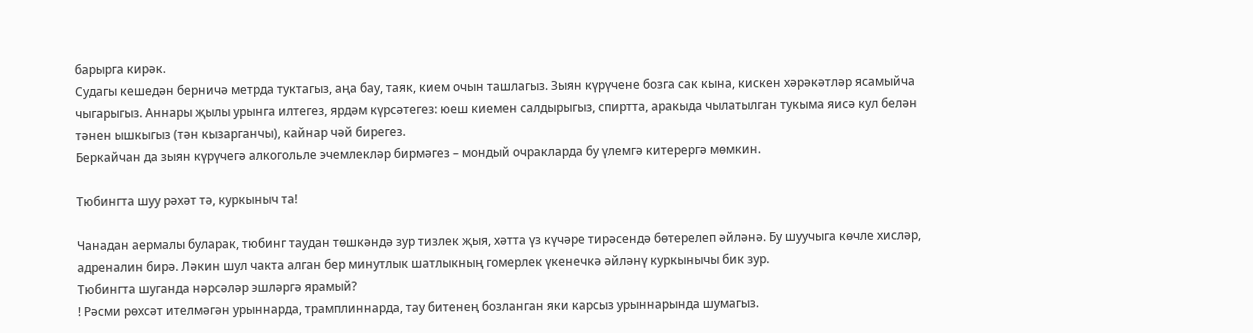барырга кирәк.
Судагы кешедән берничә метрда туктагыз, аңа бау, таяк, кием очын ташлагыз. Зыян күрүчене бозга сак кына, кискен хәрәкәтләр ясамыйча чыгарыгыз. Аннары җылы урынга илтегез, ярдәм күрсәтегез: юеш киемен салдырыгыз, спиртта, аракыда чылатылган тукыма яисә кул белән тәнен ышкыгыз (тән кызарганчы), кайнар чәй бирегез.
Беркайчан да зыян күрүчегә алкогольле эчемлекләр бирмәгез – мондый очракларда бу үлемгә китерергә мөмкин.

Тюбингта шуу рәхәт тә, куркыныч та!

Чанадан аермалы буларак, тюбинг таудан төшкәндә зур тизлек җыя, хәтта үз күчәре тирәсендә бөтерелеп әйләнә. Бу шуучыга көчле хисләр, адреналин бирә. Ләкин шул чакта алган бер минутлык шатлыкның гомерлек үкенечкә әйләнү куркынычы бик зур.
Тюбингта шуганда нәрсәләр эшләргә ярамый?
! Рәсми рөхсәт ителмәгән урыннарда, трамплиннарда, тау битенең бозланган яки карсыз урыннарында шумагыз.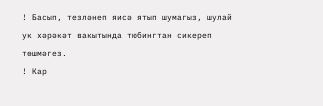! Басып, тезләнеп яисә ятып шумагыз, шулай ук хәрәкәт вакытында тюбингтан сикереп төшмәгез.
! Кар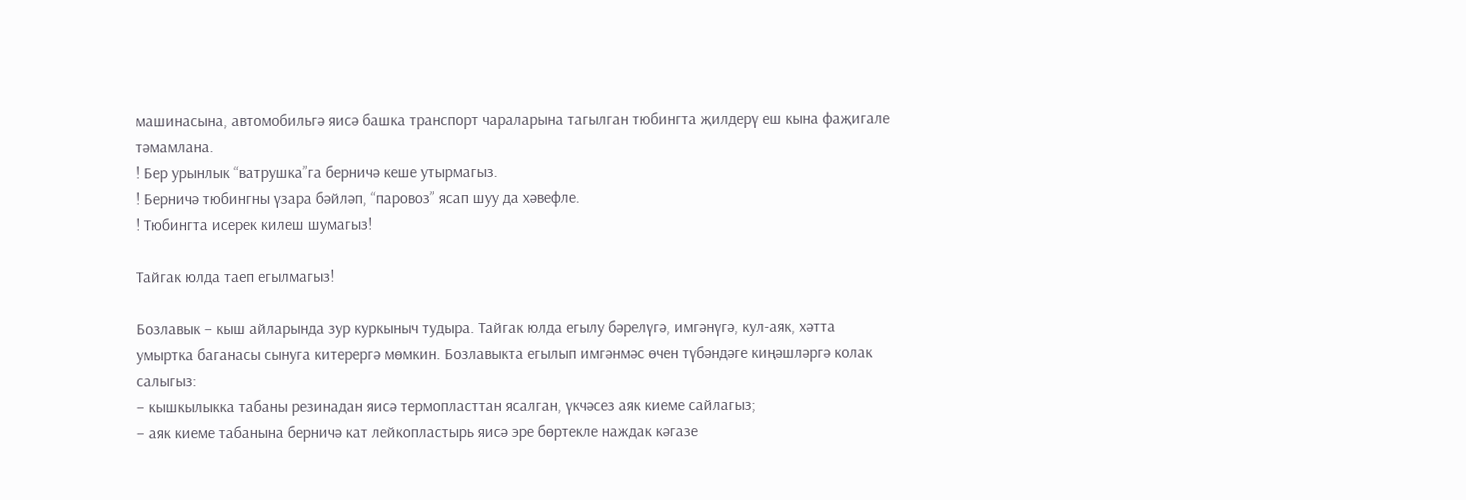машинасына, автомобильгә яисә башка транспорт чараларына тагылган тюбингта җилдерү еш кына фаҗигале тәмамлана.
! Бер урынлык “ватрушка”га берничә кеше утырмагыз.
! Берничә тюбингны үзара бәйләп, “паровоз” ясап шуу да хәвефле.
! Тюбингта исерек килеш шумагыз!

Тайгак юлда таеп егылмагыз!

Бозлавык – кыш айларында зур куркыныч тудыра. Тайгак юлда егылу бәрелүгә, имгәнүгә, кул-аяк, хәтта умыртка баганасы сынуга китерергә мөмкин. Бозлавыкта егылып имгәнмәс өчен түбәндәге киңәшләргә колак салыгыз:
– кышкылыкка табаны резинадан яисә термопласттан ясалган, үкчәсез аяк киеме сайлагыз;
– аяк киеме табанына берничә кат лейкопластырь яисә эре бөртекле наждак кәгазе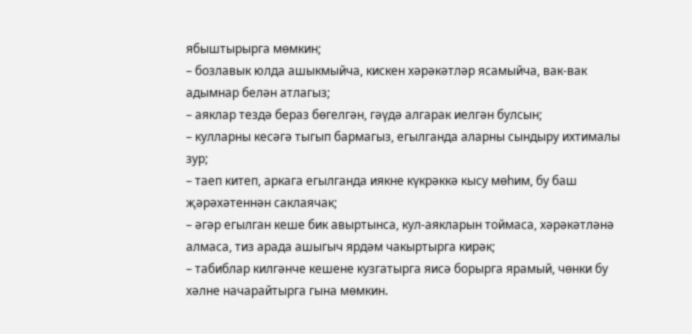ябыштырырга мөмкин;
– бозлавык юлда ашыкмыйча, кискен хәрәкәтләр ясамыйча, вак-вак адымнар белән атлагыз;
– аяклар тездә бераз бөгелгән, гәүдә алгарак иелгән булсын;
– кулларны кесәгә тыгып бармагыз, егылганда аларны сындыру ихтималы зур;
– таеп китеп, аркага егылганда иякне күкрәккә кысу мөһим, бу баш җәрәхәтеннән саклаячак;
– әгәр егылган кеше бик авыртынса, кул-аякларын тоймаса, хәрәкәтләнә алмаса, тиз арада ашыгыч ярдәм чакыртырга кирәк;
– табиблар килгәнче кешене кузгатырга яисә борырга ярамый, чөнки бу хәлне начарайтырга гына мөмкин.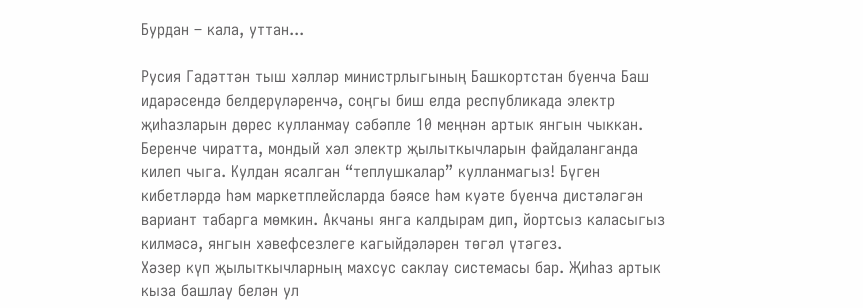Бурдан – кала, уттан...

Русия Гадәттән тыш хәлләр министрлыгының Башкортстан буенча Баш идарәсендә белдерүләренчә, соңгы биш елда республикада электр җиһазларын дөрес кулланмау сәбәпле 10 меңнән артык янгын чыккан.
Беренче чиратта, мондый хәл электр җылыткычларын файдаланганда килеп чыга. Кулдан ясалган “теплушкалар” кулланмагыз! Бүген кибетләрдә һәм маркетплейсларда бәясе һәм куәте буенча дистәләгән вариант табарга мөмкин. Акчаны янга калдырам дип, йортсыз каласыгыз килмәсә, янгын хәвефсезлеге кагыйдәләрен төгәл үтәгез.
Хәзер күп җылыткычларның махсус саклау системасы бар. Җиһаз артык кыза башлау белән ул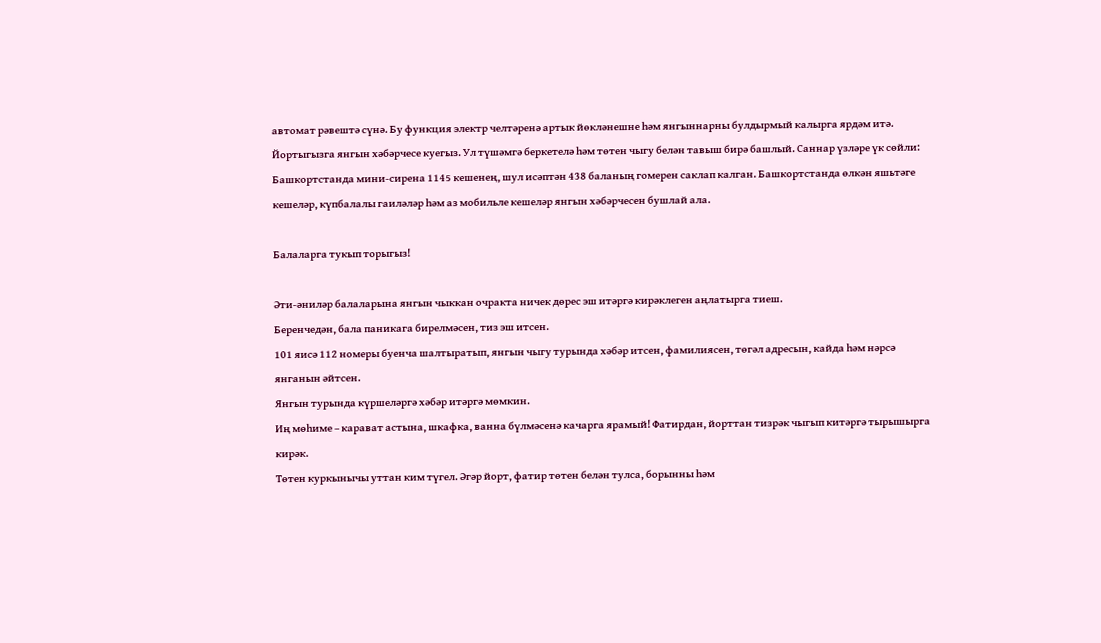автомат рәвештә сүнә. Бу функция электр челтәренә артык йөкләнешне һәм янгыннарны булдырмый калырга ярдәм итә.
Йортыгызга янгын хәбәрчесе куегыз. Ул түшәмгә беркетелә һәм төтен чыгу белән тавыш бирә башлый. Саннар үзләре үк сөйли: Башкортстанда мини-сирена 1145 кешенең, шул исәптән 438 баланың гомерен саклап калган. Башкортстанда өлкән яшьтәге кешеләр, күпбалалы гаиләләр һәм аз мобильле кешеләр янгын хәбәрчесен бушлай ала.

Балаларга тукып торыгыз!

Әти-әниләр балаларына янгын чыккан очракта ничек дөрес эш итәргә кирәклеген аңлатырга тиеш.
Беренчедән, бала паникага бирелмәсен, тиз эш итсен.
101 яисә 112 номеры буенча шалтыратып, янгын чыгу турында хәбәр итсен, фамилиясен, төгәл адресын, кайда һәм нәрсә янганын әйтсен.
Янгын турында күршеләргә хәбәр итәргә мөмкин.
Иң мөһиме – карават астына, шкафка, ванна бүлмәсенә качарга ярамый! Фатирдан, йорттан тизрәк чыгып китәргә тырышырга кирәк.
Төтен куркынычы уттан ким түгел. Әгәр йорт, фатир төтен белән тулса, борынны һәм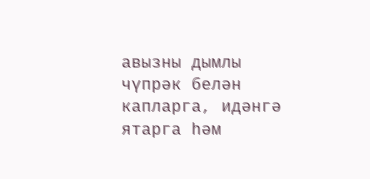авызны дымлы чүпрәк белән капларга, идәнгә ятарга һәм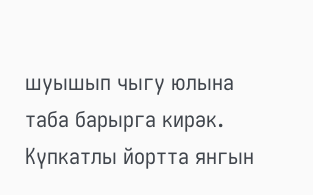шуышып чыгу юлына таба барырга кирәк.
Күпкатлы йортта янгын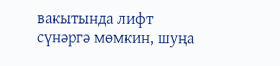вакытында лифт сүнәргә мөмкин, шуңа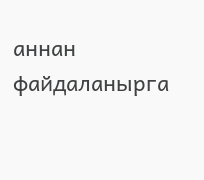аннан файдаланырга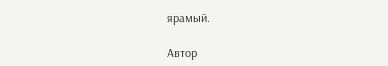ярамый.

Автор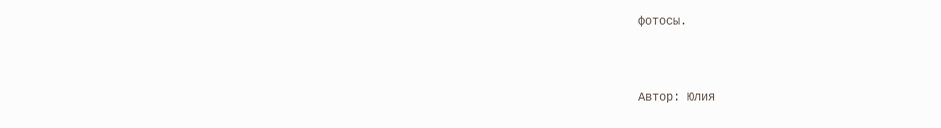фотосы.



Автор: Юлия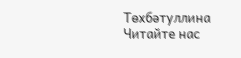Төхбәтуллина
Читайте нас